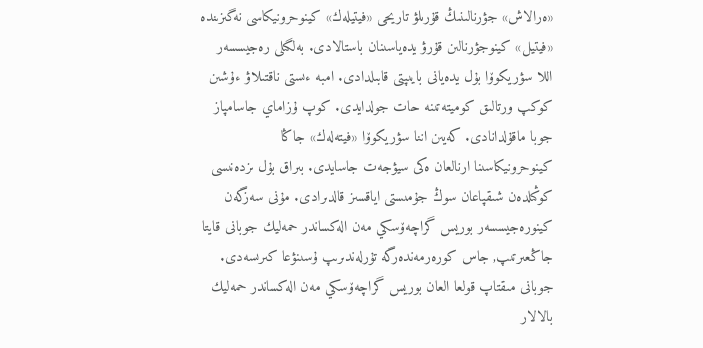«ەرالاش» جۋرنالىنىڭ قۇرىلۋ تاريحى «فيتيلەك» كينوحرونيكاسى نەگىزىندە «فيتيل» كينوجۋرنالىن قۇرۋ يدەياسىنان باستالادى. بەلگىلى رەجيسسەر اللا سۋريكوۆا بۇل يدەيانى بايىپتى قابىلدادى. امبە ءىستى ناقتىلاۋ ءۇشىن كوكپ ورتالىق كوميتەتىنە حات جولدايدى. كوپ ۇزاماي جاسامپاز جوبا ماقۇلدانادى. كەيىن اننا سۋريكوۆا «فيتەلەك» جاڭا كينوحرونيكاسىنا ارنالعان ەكى سيۋجەت جاسايدى. بىراق بۇل ىزدەنىسى كوڭىلدەن شىقپاعان سوڭ جۇمىستى اياقسىز قالدىرادى. مۇنى سەزگەن كينورەجيسسەر بوريس گراچەۆسكي مەن الەكساندر حمەليك جوبانى قايتا جاڭعىرتىپ, جاس كورەرمەندەرگە تۇرلەندىرىپ ۇسىنۋعا كىرىسەدى.
جوبانى مىقتاپ قولعا العان بوريس گراچەۆسكي مەن الەكساندر حمەليك بالالار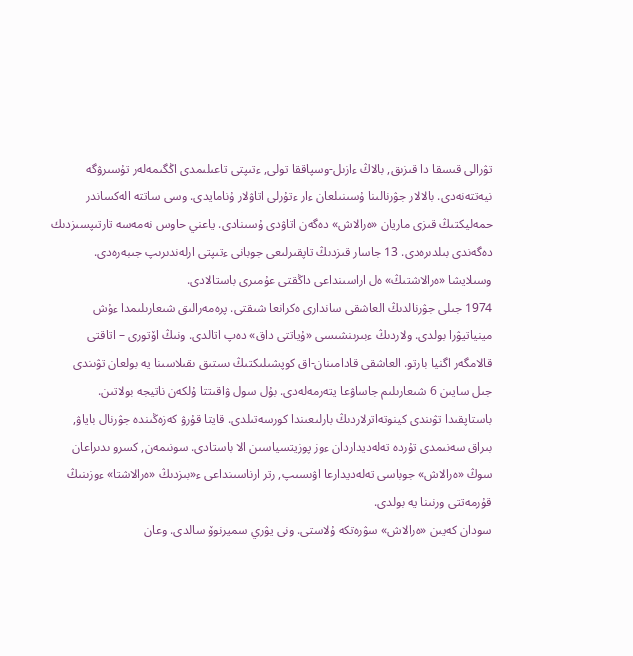تۋرالى قىسقا دا قىزىق, بالاڭ ءازىل-وسپاققا تولى, ءتىپتى تاعىلىمدى اڭگىمەلەر تۇسىرۋگە نيەتتەنەدى. بالالار جۋرنالىنا ۇسىنىلعان ءار ءتۇرلى اتاۋلار ۇنامايدى. وسى ساتتە الەكساندر حمەليكتىڭ قىزى ماريان «ەرالاش» دەگەن اتاۋدى ۇسىنادى. ياعني حاوس نەمەسە تارتىپسىزدىك دەگەندى بىلدىرەدى. 13 جاسار قىزدىڭ تاپقىرلىعى جوبانى ءتىپتى ارلەندىرىپ جىبەرەدى. وسىلايشا «ەرالاشتىڭ» ەل اراسىنداعى داڭقتى عۇمىرى باستالادى.
1974 جىلى جۋرنالدىڭ العاشقى ساندارى ەكرانعا شىقتى. پرەمەرالىق شىعارىلىمدا ءۇش مينياتيۋرا بولدى. ولاردىڭ ءبىرىنشىسى «ۇياتتى داق» دەپ اتالدى. ونىڭ اۆتورى – اتاقتى قالامگەر اگنيا بارتو. العاشقى قادامىنان-اق كوپشىلىكتىڭ ىستىق ىقىلاسىنا يە بولعان تۋىندى جىل سايىن 6 شىعارىلىم جاساۋعا يتەرمەلەدى. بۇل سول ۋاقىتتا ۇلكەن ناتيجە بولاتىن. باستاپقىدا تۋىندى كينوتەاترلاردىڭ بارلىعىندا كورسەتىلدى. قايتا قۇرۋ كەزەڭىندە جۋرنال باياۋ, بىراق سەنىمدى تۇردە تەلەديداردان ءوز پوزيتسياسىن الا باستادى. سونىمەن, كسرو ىدىراعان سوڭ «ەرالاش» جوباسى تەلەديدارعا اۋىسىپ, رتر ارناسىنداعى ء«بىزدىڭ «ەرالاشتا» ءوزىنىڭ قۇرمەتتى ورنىنا يە بولدى.
سودان كەيىن «ەرالاش» سۋرەتكە ۇلاستى. ونى يۋري سميرنوۆ سالدى. وعان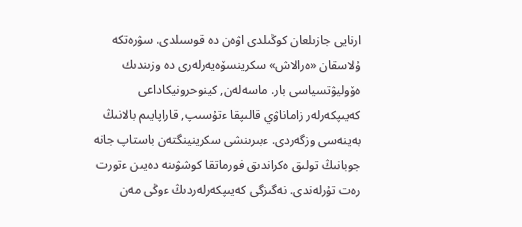ارنايى جازىلعان كوڭىلدى اۋەن دە قوسىلدى. سۋرەتكە ۇلاسقان «ەرالاش» سكرينسۆەيەرلەرى دە وزىندىك ەۆوليۋتسياسى بار. ماسەلەن, كينوحرونيكاداعى كەيىپكەرلەر زاماناۋي قالىپقا ءتۇسىپ, قاراپايىم بالانىڭ بەينەسى وزگەردى. ءبىرىنشى سكرينينگتەن باستاپ جانە جوبانىڭ تولىق ەكراندىق فورماتقا كوشۋىنە دەيىن ءتورت رەت تۇرلەندى. نەگىزگى كەيىپكەرلەردىڭ ءوڭى مەن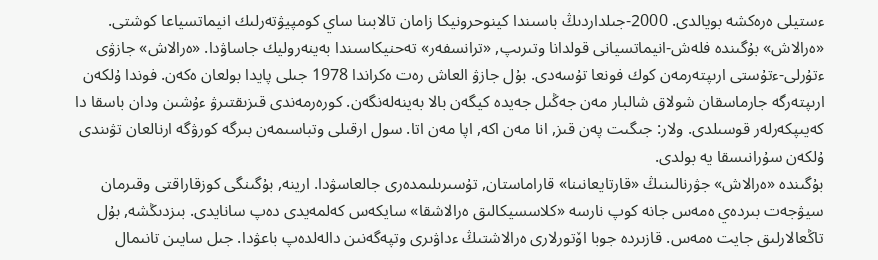ءستيلى ەرەكشە بويالدى. 2000-جىلداردىڭ باسىندا كينوحرونيكا زامان تالابىنا ساي كومپيۋتەرلىك انيماتسياعا كوشتى.
«ەرالاش» بۇگىندە فلەش-انيماتسيانى قولدانا وتىرىپ, «ترانسفەر» تەحنيكاسىندا بەينەروليك جاساۋدا. «ەرالاش» جازۋى ءتۇرلى-ءتۇستى ارىپتەرمەن كوك فونعا تۇسەدى. بۇل جازۋ العاش رەت ەكراندا 1978 جىلى پايدا بولعان ەكەن. فوندا ۇلكەن ارىپتەرگە جارماسقان شولاق شالبار مەن جەڭىل جەيدە كيگەن بالا بەينەلەنگەن. كورەرمەندى قىزىقتىرۋ ءۇشىن ودان باسقا دا كەيىپكەرلەر قوسىلدى. ولار: جىگىت پەن قىز, انا مەن اكە, اپا مەن اتا. سول ارقىلى وتباسىمەن بىرگە كورۋگە ارنالعان تۋىندى ۇلكەن سۇرانىسقا يە بولدى.
بۇگىندە «ەرالاش» جۋرنالىنىڭ «قارتايعانىنا» قاراماستان, تۇسىرىلىمدەرى جالعاسۋدا. ارينە, بۇگىنگى كوزقاراقتى وقىرمان سيۋجەت بىردەي ەمەس جانە كوپ نارسە «كلاسسيكالىق ەرالاشقا» سايكەس كەلمەيدى دەپ سانايدى. بىزدىڭشە, بۇل تاڭعالارلىق جايت ەمەس. قازىردە جوبا اۆتورلارى ەرالاشتىڭ ءداۋىرى وتپەگەنىن دالەلدەپ باعۋدا. جىل سايىن تانىمال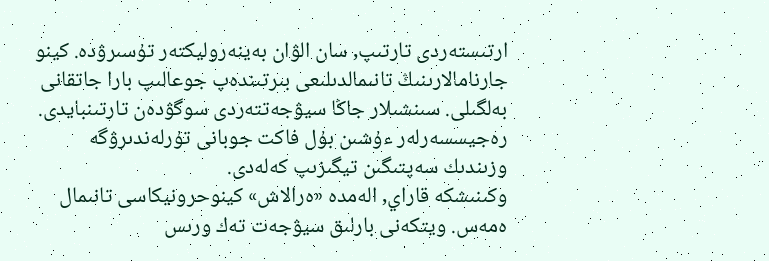ارتىستەردى تارتىپ, سان الۋان بەينەروليكتەر تۇسىرۋدە. كينو جارنامالارىنىڭ تانىمالدىلىعى بىرتىندەپ جوعالىپ بارا جاتقانى بەلگىلى. سىنشىلار جاڭا سيۋجەتتەردى سوگۋدەن تارتىنبايدى. رەجيسسەرلەر ءۇشىن بۇل فاكت جوبانى تۇرلەندىرۋگە وزىندىك سەپتىگىن تيگىزىپ كەلەدى.
وكىنىشكە قاراي, الەمدە «ەرالاش» كينوحرونيكاسى تانىمال ەمەس. ويتكەنى بارلىق سيۋجەت تەك ورىس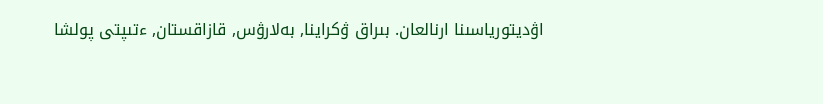اۋديتورياسىنا ارنالعان. بىراق ۋكراينا, بەلارۋس, قازاقستان, ءتىپتى پولشا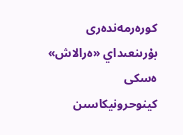كورەرمەندەرى بۇرىنعىداي «ەرالاش» ەسكى كينوحرونيكاسىن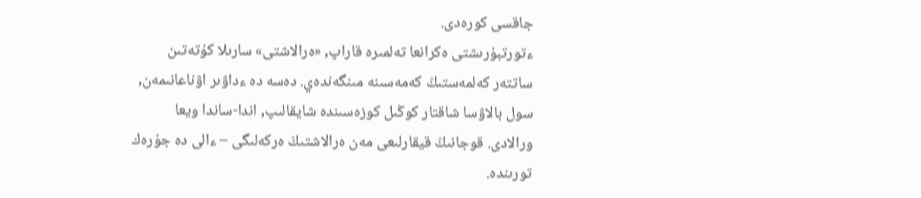جاقسى كورەدى.
ءتورتبۇرىشتى ەكرانعا تەلمىرە قاراپ, «ەرالاشتى» سارىلا كۇتەتىن ساتتەر كەلمەستىڭ كەمەسىنە مىنگەندەي. دەسە دە ءداۋىر اۋناعانىمەن, سول بالاۋسا شاقتار كوڭىل كوزەسىندە شايقالىپ, اندا-ساندا ويعا ورالادى. قوجانىڭ قيقارلىعى مەن ەرالاشتىڭ ەركەلىگى – ءالى دە جۇرەك تورىندە.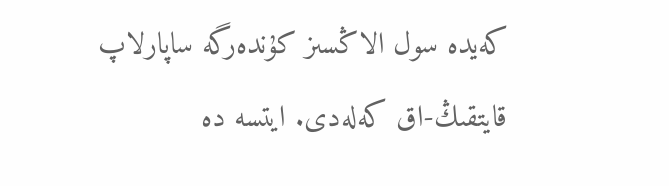كەيدە سول الاڭسىز كۇندەرگە ساپارلاپ قايتقىڭ-اق كەلەدى. ايتسە دە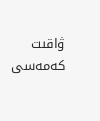ۋاقىت كەمەسى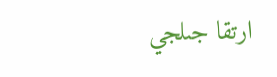ارتقا جىلجي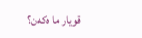قويار ما ەكەن؟